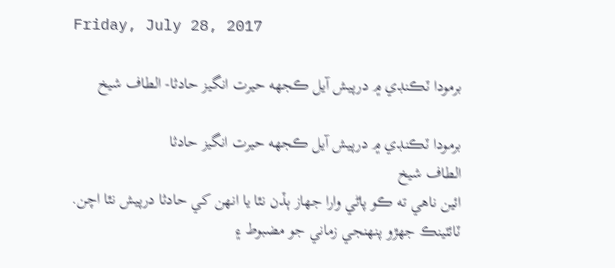Friday, July 28, 2017

برمودا ٽڪنڊي ۾ درپيش آيل ڪجهه حيرت انگيز حادثا- الطاف شيخ

برمودا ٽڪنڊي ۾ درپيش آيل ڪجهه حيرت انگيز حادثا
الطاف شيخ
ائين ناهي ته ڪو پاڻي وارا جهاز ٻڏن نٿا يا انهن کي حادثا درپيش نٿا اچن. ٽائٽينڪ جهڙو پنهنجي زماني جو مضبوط ۽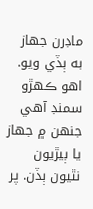ماڊرن جهاز به ٻڏي ويو. اهو ڪهڙو سمنڊ آهي جنهن ۾ جهاز يا ٻيڙيون نٿيون ٻڏن. پر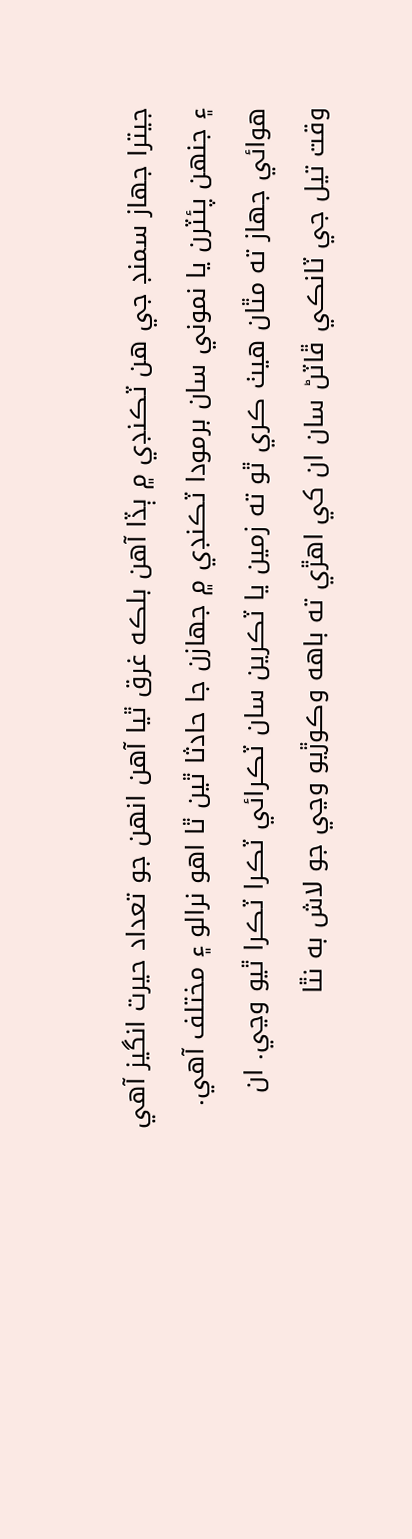جيترا جهاز سمنڊ جي هن ٽڪنڊي ۾ ٻڏا آهن بلڪه غرق ٿيا آهن انهن جو تعداد حيرت انگيز آهي ۽ جنهن پئٽرن يا نموني سان برمودا ٽڪنڊي ۾ جهازن جا حادثا ٿين ٿا اهو نرالو ۽ مختلف آهي. هوائي جهاز ته مٿان هيٺ ڪري ٿو ته زمين يا ٽڪرين سان ٽڪرائي ٽڪرا ٽڪرا ٿيو وڃي. ان وقت تيل جي ٽانڪي ڦاٽڻ سان ان کي اهڙي ته باهه وڪوڙيو وڃي جو لاش به نٿا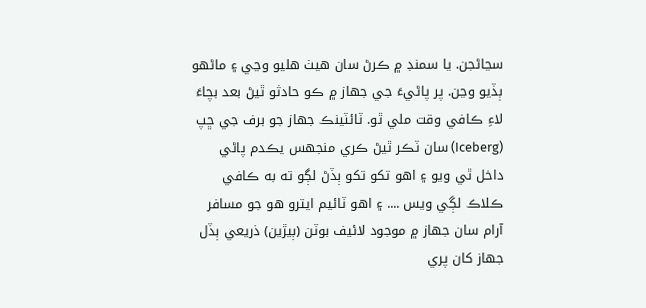سڃاڻجن. يا سمنڊ ۾ ڪرڻ سان هيٺ هليو وڃي ۽ ماڻهو ٻڏيو وڃن. پر پاڻيءَ جي جهاز ۾ ڪو حادثو ٿيڻ بعد بچاءَ لاءِ ڪافي وقت ملي ٿو. ٽائٽينڪ جهاز جو برف جي ڇپ (Iceberg) سان ٽڪر ٿيڻ ڪري منجھس يڪدم پاڻي داخل ٿي ويو ۽ اهو تکو تکو ٻڏڻ لڳو ته به ڪافي ڪلاڪ لڳي ويس .... ۽ اهو ٽائيم ايترو هو جو مسافر آرام سان جهاز ۾ موجود لائيف بوٽن (ٻيڙين) ذريعي ٻڏل جهاز کان پري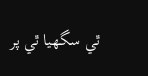ٿي سگهيا ٿي پر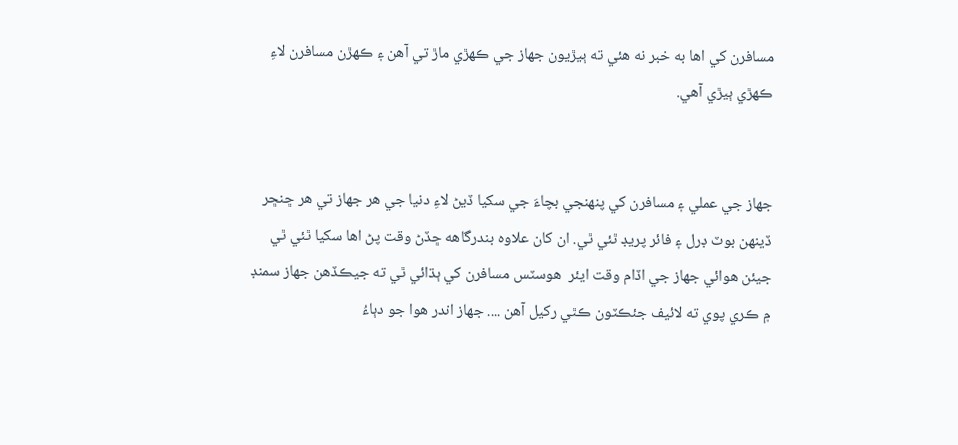مسافرن کي اها به خبر نه هئي ته ٻيڙيون جهاز جي ڪهڙي ماڙ تي آهن ۽ ڪهڙن مسافرن لاءِ ڪهڙي ٻيڙي آهي.


جهاز جي عملي ۽ مسافرن کي پنهنجي بچاءَ جي سکيا ڏيڻ لاءِ دنيا جي هر جهاز تي هر ڇنڇر ڏينهن بوٽ ڊرل ۽ فائر پريڊ ٿئي ٿي. ان کان علاوه بندرگاهه ڇڏڻ وقت پڻ اها سکيا ٿئي ٿي جيئن هوائي جهاز جي اڏام وقت ايئر  هوسٽس مسافرن کي ٻڌائي ٿي ته جيڪڏهن جهاز سمنڊ ۾ ڪري پوي ته لائيف جئڪٽون ڪٿي رکيل آهن .... جهاز اندر هوا جو دٻاءُ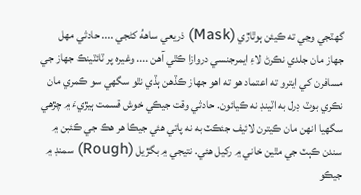گھٽجي وڃي ته ڪيئن ٻوٿاڙي (Mask) ذريعي ساههُ کڻجي .... حادثي مهل جهاز مان جلدي نڪرڻ لاءِ ايمرجنسي دروازا ڪٿي آهن .... وغيره پر ٽائٽينڪ جهاز جي مسافرن کي ايترو ته اعتماد هو ته اهو جهاز ڪڏهن ٻڏي نٿو سگهي سو ڪمري مان نڪري بوٽ ڊرل به اٽينڊ نه ڪيائون. حادثي وقت جيڪي خوش قسمت ٻيڙيءَ ۾ چڙهي سگهيا انهن مان ڪيترن لائيف جئڪٽ به نه پاتي هئي جيڪا هر هڪ جي ڪئبن ۾ سندن ڪٻٽ جي مٿين خاني ۾ رکيل هئي. نتيجي ۾ بگڙيل (Rough) سمنڊ ۾ جيڪو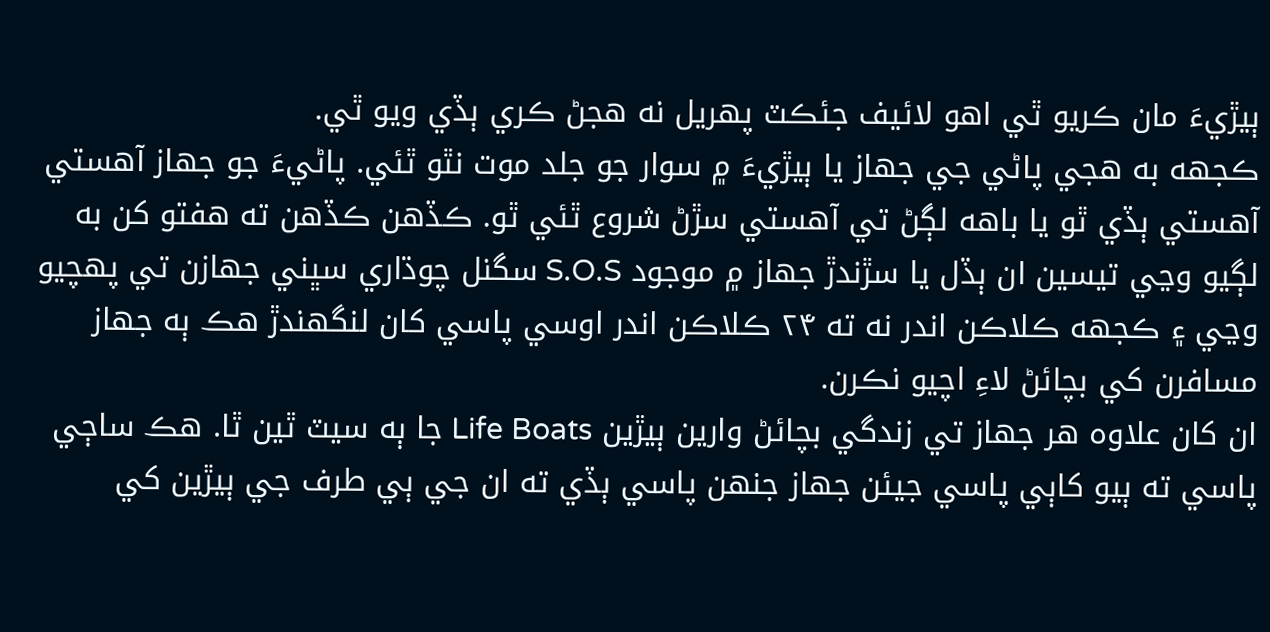ٻيڙيءَ مان ڪريو ٿي اهو لائيف جئڪٽ پهريل نه هجڻ ڪري ٻڏي ويو ٿي.
ڪجهه به هجي پاڻي جي جهاز يا ٻيڙيءَ ۾ سوار جو جلد موت نٿو ٿئي. پاڻيءَ جو جهاز آهستي آهستي ٻڏي ٿو يا باهه لڳڻ تي آهستي سڙڻ شروع ٿئي ٿو. ڪڏهن ڪڏهن ته هفتو کن به لڳيو وڃي تيسين ان ٻڏل يا سڙندڙ جهاز ۾ موجود S.O.S سگنل چوڌاري سڀني جهازن تي پهچيو وڃي ۽ ڪجهه ڪلاڪن اندر نه ته ۲۴ ڪلاڪن اندر اوسي پاسي کان لنگهندڙ هڪ ٻه جهاز مسافرن کي بچائڻ لاءِ اچيو نڪرن.
ان کان علاوه هر جهاز تي زندگي بچائڻ وارين ٻيڙين Life Boats جا ٻه سيٽ ٿين ٿا. هڪ ساڄي پاسي ته ٻيو کاٻي پاسي جيئن جهاز جنهن پاسي ٻڏي ته ان جي ٻي طرف جي ٻيڙين کي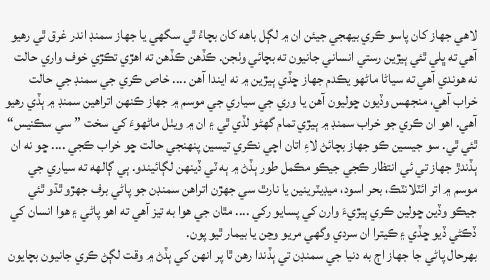لاهي جهاز کان پاسو ڪري بيهجي جيئن ان ۾ لڳل باهه کان بچاءُ ٿي سگهي يا جهاز سمنڊ اندر غرق ٿي رهيو آهي ته ڀلي ٿئي ٻيڙين رستي انساني جانيون ته بچائي وٺجن. ڪڏهن ڪڏهن ته اهڙي تڪڙي خوف واري حالت نه هوندي آهي ته سياڻا ماڻهو يڪدم جهاز ڇڏي ٻيڙين ۾ نه ايندا آهن .... خاص ڪري جي سمنڊ جي حالت خراب آهي، منجھس وڏيون ڇوليون آهن يا وري جي سياري جي موسم ۾ جهاز ڪنهن اتراهين سمنڊ ۾ ٻڏي رهيو آهي. اهو ان ڪري جو خراب سمنڊ ۾ ٻيڙي تمام گهڻو لڏي ٿي ۽ ان ۾ ويٺل ماڻهوءَ کي سخت ”سي سڪنيس“ ٿئي ٿي. سو جيسين ڪو جهاز بچائڻ لاءِ اتان اچي نڪري تيسين پنهنجي حالت ڇو خراب ڪجي .... ڇو نه ان ٻڏندڙ جهاز تي ئي انتظار ڪجي جيڪو مڪمل طور ٻڏڻ ۾ ٻه ٽي ڏينهن لڳائيندو. ٻي ڳالهه ته سياري جي موسم ۾ اتر ائٽلانٽڪ، بحر اسود، ميڊيٽرينين يا نارٿ سي جهڙن اتراهن سمنڊن جو پاڻي برف جهڙو ٿڌو ٿئي جيڪو وڏين ڇولين ڪري ٻيڙيءَ وارن کي پسايو رکي .... مٿان جي هوا به تيز آهي ته اهو پاڻي ۽ هوا انسان کي ڏڪڻي ڏيو ڇڏي ۽ ڪيترا ان سردي وگھي مريو وڃن يا بيمار ٿيو پون.
بهرحال پاڻي جا جهاز اڄ به دنيا جي سمنڊن تي ٻڏندا رهن ٿا پر انهن کي ٻڏڻ ۾ وقت لڳڻ ڪري جانيون بچايون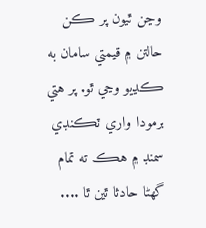وڃن ٿيون پر ڪن حالتن ۾ قيمتي سامان به ڪڍيو وڃي ٿو. پر هتي برمودا واري ٽڪنڊي سمنڊ ۾ هڪ ته تمام گهڻا حادثا ٿين ٿا ....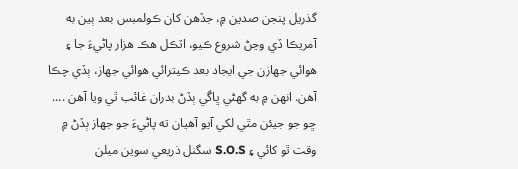گذريل پنجن صدين ۾، جڏهن کان ڪولمبس بعد ٻين به آمريڪا ڏي وڃڻ شروع ڪيو، اٽڪل هڪ هزار پاڻيءَ جا ۽ هوائي جهازن جي ايجاد بعد ڪيترائي هوائي جهاز، ٻڏي چڪا آهن. انهن ۾ به گهڻي ڀاڱي ٻڏڻ بدران غائب ٿي ويا آهن .... ڇو جو جيئن مٿي لکي آيو آهيان ته پاڻيءَ جو جهاز ٻڏڻ ۾ وقت ٿو کائي ۽ S.O.S سگنل ذريعي سوين ميلن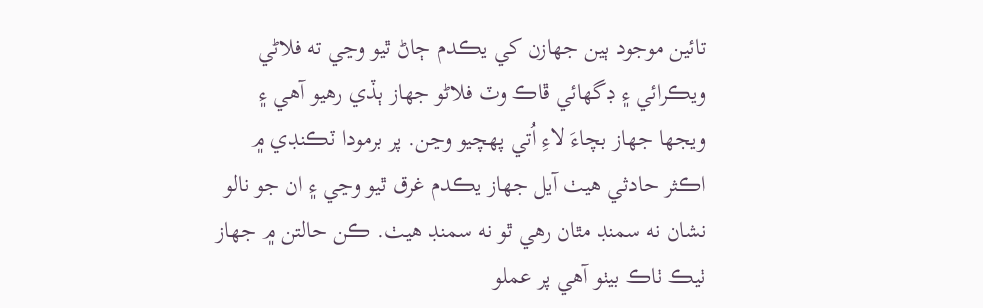تائين موجود ٻين جهازن کي يڪدم ڄاڻ ٿيو وڃي ته فلاڻي ويڪرائي ۽ ڊگھائي ڦاڪ وٽ فلاڻو جهاز ٻڏي رهيو آهي ۽ ويجھا جهاز بچاءَ لاءِ اُتي پهچيو وڃن. پر برمودا ٽڪنڊي ۾ اڪثر حادثي هيٺ آيل جهاز يڪدم غرق ٿيو وڃي ۽ ان جو نالو نشان نه سمنڊ مٿان رهي ٿو نه سمنڊ هيٺ. ڪن حالتن ۾ جهاز ٺيڪ ٺاڪ بيٺو آهي پر عملو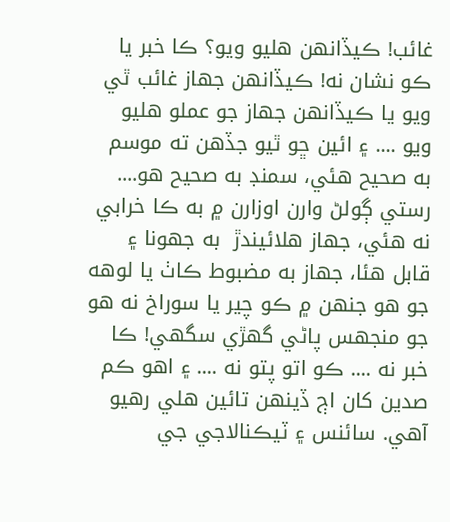غائب! ڪيڏانهن هليو ويو؟ ڪا خبر يا ڪو نشان نه! ڪيڏانهن جهاز غائب ٿي ويو يا ڪيڏانهن جهاز جو عملو هليو ويو .... ۽ ائين ڇو ٿيو جڏهن ته موسم به صحيح هئي، سمنڊ به صحيح هو.... رستي ڳولڻ وارن اوزارن ۾ به ڪا خرابي نه هئي، جهاز هلائيندڙ  به جھونا ۽ قابل هئا، جهاز به مضبوط ڪاٺ يا لوهه جو هو جنهن ۾ ڪو چير يا سوراخ نه هو جو منجھس پاڻي گهڙي سگهي! ڪا خبر نه .... ڪو اتو پتو نه .... ۽ اهو ڪم صدين کان اڄ ڏينهن تائين هلي رهيو آهي. سائنس ۽ ٽيڪنالاجي جي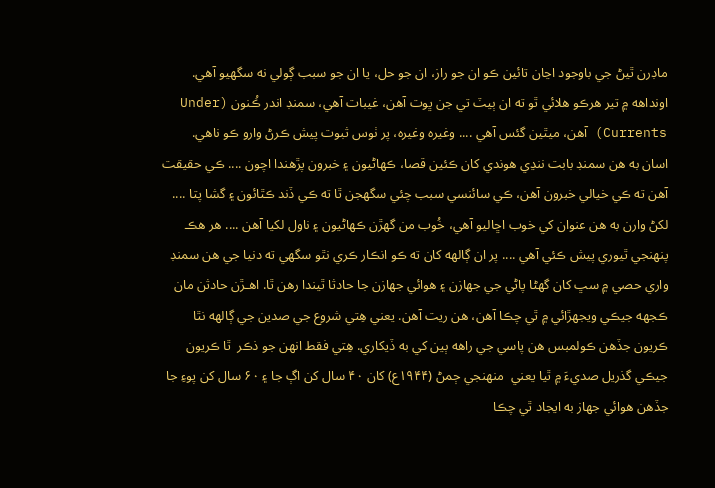ماڊرن ٿيڻ جي باوجود اڃان تائين ڪو ان جو راز، ان جو حل، يا ان جو سبب ڳولي نه سگهيو آهي. اونداهه ۾ تير هرڪو هلائي ٿو ته ان ٻيٽ تي جن ڀوت آهن، غيبات آهي، سمنڊ اندر ڪُنون (Under Currents) آهن، ميٿين گئس آهي .... وغيره وغيره، پر ٺوس ثبوت پيش ڪرڻ وارو ڪو ناهي.
اسان به هن سمنڊ بابت ننڍي هوندي کان ڪئين قصا، ڪهاڻيون ۽ خبرون پڙهندا اچون .... ڪي حقيقت آهن ته ڪي خيالي خبرون آهن، ڪي سائنسي سبب چئي سگهجن ٿا ته ڪي ڏند ڪٿائون ۽ گشا پتا .... لکڻ وارن به هن عنوان کي خوب اڇاليو آهي، خُوب من گهڙن ڪهاڻيون ۽ ناول لکيا آهن .... هر هڪ پنهنجي ٿيوري پيش ڪئي آهي .... پر ان ڳالهه کان ته ڪو انڪار ڪري نٿو سگهي ته دنيا جي هن سمنڊ واري حصي ۾ سڀ کان گهڻا پاڻي جي جهازن ۽ هوائي جهازن جا حادثا ٿيندا رهن ٿا. اهـڙن حادثن مان ڪجهه جيڪي ويجھڙائي ۾ ٿي چڪا آهن، هن ريت آهن. يعني هِتي شروع جي صدين جي ڳالهه نٿا ڪريون جڏهن ڪولمبس هن پاسي جي راهه ٻين کي به ڏيکاري. هِتي فقط انهن جو ذڪر  ٿا ڪريون جيڪي گذريل صديءَ ۾ ٿيا يعني  منهنجي ڄمڻ (۱۹۴۴ع) کان ۴۰ سال کن اڳ جا ۽ ۶۰ سال کن پوءِ جا جڏهن هوائي جهاز به ايجاد ٿي چڪا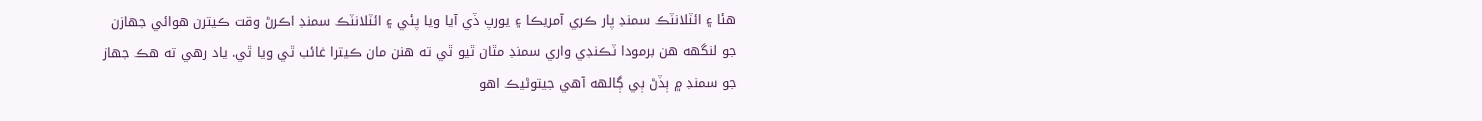هئا ۽ ائٽلانٽڪ سمنڊ پار ڪري آمريڪا ۽ يورپ ڏي آيا ويا پئي ۽ ائٽلانٽڪ سمنڊ اڪرڻ وقت ڪيترن هوائي جهازن جو لنگهه هن برمودا ٽڪنڊي واري سمنڊ مٿان ٿيو ٿي ته هنن مان ڪيترا غائب ٿي ويا ٿي. ياد رهي ته هڪ جهاز جو سمنڊ ۾ ٻڏڻ ٻي ڳالهه آهي جيتوڻيڪ اهو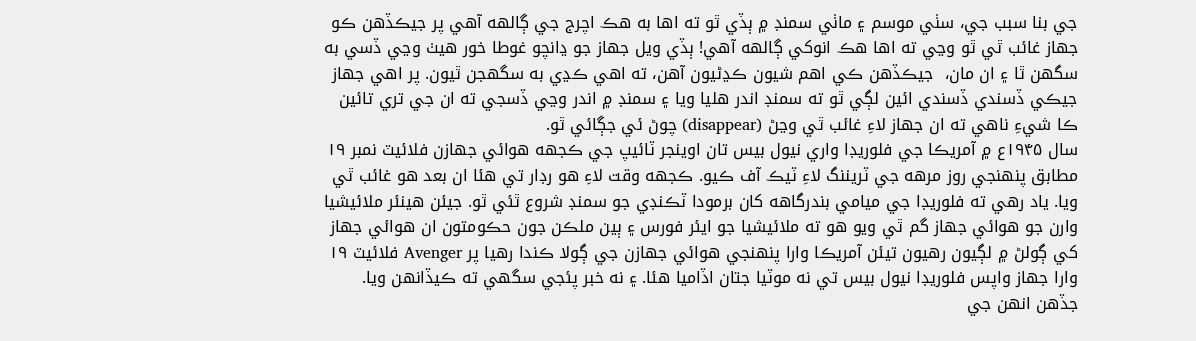جي بنا سبب جي، سٺي موسم ۽ ماٺي سمنڊ ۾ ٻڏي ٿو ته اها به هڪ اچرج جي ڳالهه آهي پر جيڪڏهن ڪو جهاز غائب ٿي ٿو وڃي ته اها هڪ انوکي ڳالهه آهي! ٻڏي ويل جهاز جو ڍانچو غوطا خور هيٺ وڃي ڏسي به سگهن ٿا ۽ ان مان،  جيڪڏهن ڪي اهم شيون ڪڍڻيون آهن، ته اهي ڪڍي به سگهجن ٿيون. پر اهي جهاز جيڪي ڏسندي ڏسندي ائين لڳي ٿو ته سمنڊ اندر هليا ويا ۽ سمنڊ ۾ اندر وڃي ڏسجي ته ان جي تري تائين ڪا شيءِ ناهي ته ان جهاز لاءِ غائب ٿي وڃڻ (disappear) چوڻ ئي جڳائي ٿو.
سال ۱۹۴۵ع ۾ آمريڪا جي فلوريڊا واري نيول بيس تان اوينجر ٽائيپ جي ڪجهه هوائي جهازن فلائيٽ نمبر ۱۹ مطابق پنهنجي روز مرهه جي ٽريننگ لاءِ ٽيڪ آف ڪيو. ڪجهه وقت لاءِ هو رڊار تي هئا ان بعد هو غائب ٿي ويا. ياد رهي ته فلوريڊا جي ميامي بندرگاهه کان برمودا ٽڪنڊي جو سمنڊ شروع ٿئي ٿو. جيئن هينئر ملائيشيا وارن جو هوائي جهاز گم ٿي ويو هو ته ملائيشيا جو ايئر فورس ۽ ٻين ملڪن جون حڪومتون ان هوائي جهاز کي ڳولڻ ۾ لڳيون رهيون تيئن آمريڪا وارا پنهنجي هوائي جهازن جي ڳولا ڪندا رهيا پر Avenger فلائيٽ ۱۹ وارا جهاز واپس فلوريڊا نيول بيس تي نه موٽيا جتان اڏاميا هئا. ۽ نه خبر پئجي سگهي ته ڪيڏانهن ويا.
جڏهن انهن جي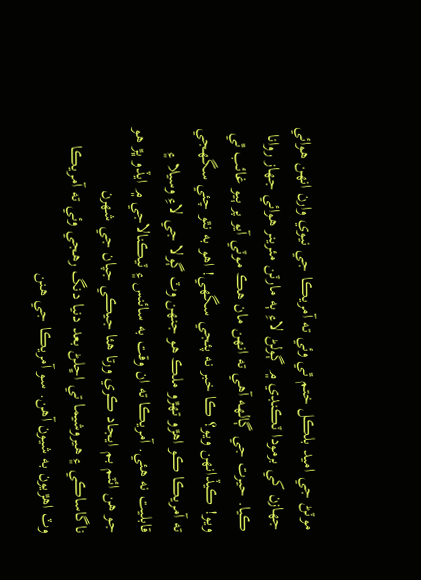موٽڻ جي اميد بلڪل ختم ٿي وئي ته آمريڪا جي نيوي وارن انهن هوائي جهازن کي برمودا ٽڪنڊي ۾ ڳولڻ لاءِ ٻه مارٽن مئرينر هوائي جهاز روانا ڪيا. حيرت جي ڳالهه آهي ته انهن مان هڪ موٽي آيو پر ٻيو غائب ٿي ويو! ڪيڏانهن ويو؟ ڪا خبر نه پئجي سگهي! اهو به نٿو چئي سگهجي ته آمريڪا ڪو اهڙو تهڙو ملڪ هو جنهن وٽ ڳولا جي لاءِ وسيلا ۽ قابليت نه هئي. آمريڪا ته ان وقت به سائنس ۽ ٽيڪنالاجي ۾ ايڏو ڀڙ هو جو هن ائٽم بم ايجاد ڪري ورتا هئا جيڪي جپان جي شهرن ناگاساڪي ۽ هيروشيما تي اڇلڻ بعد دنيا دنگ رهجي وئي ته آمريڪا وٽ اهڙيون به شيون آهن. سو آمريڪا جي هنن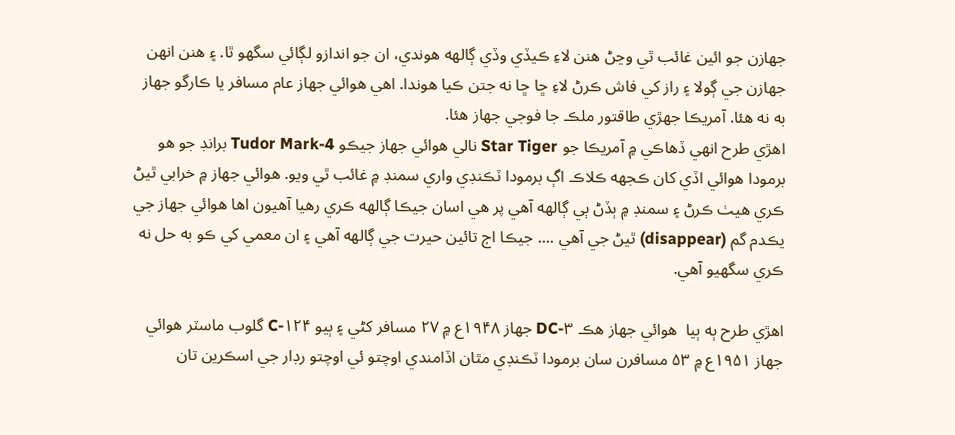جهازن جو ائين غائب ٿي وڃڻ هنن لاءِ ڪيڏي وڏي ڳالهه هوندي، ان جو اندازو لڳائي سگهو ٿا. ۽ هنن انهن جهازن جي ڳولا ۽ راز کي فاش ڪرڻ لاءِ ڇا ڇا نه جتن ڪيا هوندا. اهي هوائي جهاز عام مسافر يا ڪارگو جهاز به نه هئا. آمريڪا جهڙي طاقتور ملڪ جا فوجي جهاز هئا.
اهڙي طرح انهي ڏهاڪي ۾ آمريڪا جو Star Tiger نالي هوائي جهاز جيڪو Tudor Mark-4 برانڊ جو هو برمودا هوائي اڏي کان ڪجهه ڪلاڪ اڳ برمودا ٽڪنڊي واري سمنڊ ۾ غائب ٿي ويو. هوائي جهاز ۾ خرابي ٿيڻ ڪري هيٺ ڪرڻ ۽ سمنڊ ۾ ٻڏڻ ٻي ڳالهه آهي پر هي اسان جيڪا ڳالهه ڪري رهيا آهيون اها هوائي جهاز جي يڪدم گم (disappear) ٿيڻ جي آهي .... جيڪا اڄ تائين حيرت جي ڳالهه آهي ۽ ان معمي کي ڪو به حل نه ڪري سگهيو آهي.

اهڙي طرح ٻه ٻيا  هوائي جهاز هڪ DC-۳ جهاز ۱۹۴۸ع ۾ ۲۷ مسافر کڻي ۽ ٻيو C-۱۲۴ گلوب ماسٽر هوائي جهاز ۱۹۵۱ع ۾ ۵۳ مسافرن سان برمودا ٽڪنڊي مٿان اڏامندي اوچتو ئي اوچتو رڊار جي اسڪرين تان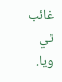غائب ٿي ويا.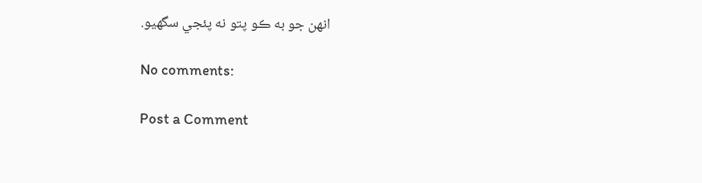انهن جو به ڪو پتو نه پئجي سگهيو.

No comments:

Post a Comment